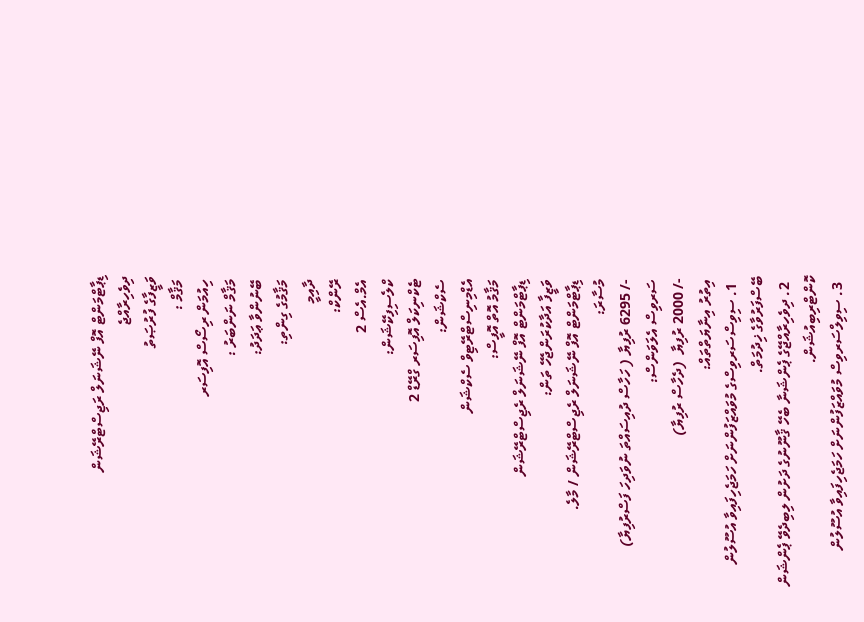ޑިޕާޓްމަންޓް އޮފް ނޭޝަނަލް ރަޖިސްޓްރޭޝަން
ދިވެހިރާއްޖެ
ވަޒީފާގެ ފުރުޞަތު
 މަޤާމް :
 ހިއުމަން ރިސޯސް އޮފިސަރ
 މަޤާމް ނަންބަރު :
 ބޭނުންވާ ޢަދަދު:
 މަޤާމުގެ ގިންތި:
 ދާއިމީ
 ރޭންކް:
 އެމް.އެސް 2
 ކްލެސިފިކޭޝަން:
 ޓެކްނިކަލް އޮފިސަރ ގްރޭޑް 2
 ސެކްޝަން:
 އެޑްމިނިސްޓްރޭޓިވް ސެކްޝަން
 މަޤާމު އޮތް އޮފީސް:
 ޑިޕާޓްމަންޓް އޮފް ނޭޝަނަލް ރެޖިސްޓްރޭޝަން
 ވަޒީފާ އަދާކުރަންޖެހޭ ތަން:
 ޑިޕާޓްމަންޓް އޮފް ނޭޝަނަލް ރެޖިސްޓްރޭޝަން / މާލެ.
 މުސާރަ:
 -/ 6295 ރުފިޔާ ( ހަހާސް ދުއިސައްތަ ނުވަދިހަ ފަސްރުފިޔާ)
 ސަރވިސް އެލަވަންސް:
 -/ 2000 ރުފިޔާ  (ދެހާސް ރުފިޔާ)
 އިތުރު އިނާޔަތްތައް:
  1. ސިވިސްސަރވިސްގެ މުވައްޒަފުންނަށް ހަމަޖެހިފައިވާ އުސޫލުން ބޭސްފަރުވާގެ ޚިދުމަތް.
  2. ދިވެހިރާއްޖޭގެ ޕެންޝަނާ ބެހޭ ޤާނޫނުގެ ދަށުން ލިބިދެވޭ ޕެންޝަން ކޮންޓްރިބިއުޝަން.
  3. ސިވިލްސަރވިސް މުވައްޒަފުންނަށް ހަމަޖެހިފައިވާ އުސޫލުން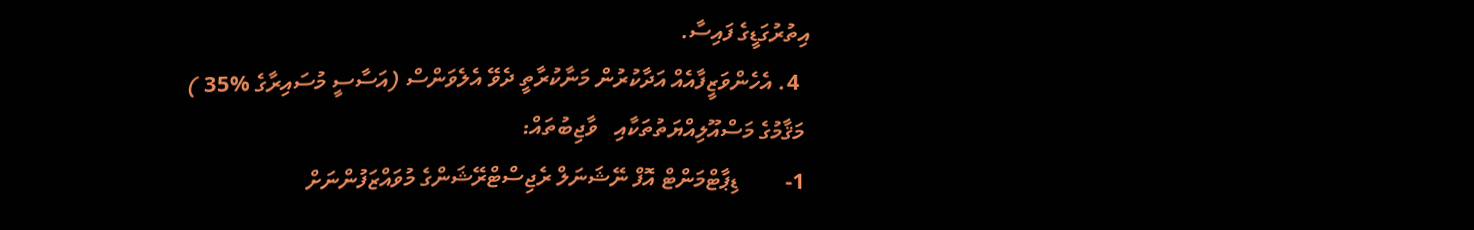އިތުރުގަޑީގެ ފައިސާ.
  4. އެހެންވަޒީފާއެއް އަދާކުރުން މަނާކުރާތީ ދެވޭ އެލެވަންސް (އަސާސީ މުސައިރާގެ %35 )
 މަޤާމުގެ މަސްއޫލިއްޔަތުތަކާއި   ވާޖިބުތައް:
 1-        ޑިޕާޓްމަންޓް އޮފް ނޭޝަނަލް ރެޖިސްޓްރޭޝަންގެ މުވައްޒަފުންނަށް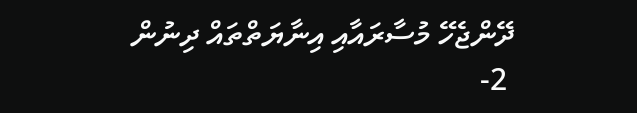ދޭންޖެހޭ މުސާރައާއި އިނާޔަތްތައް ދިނުން
 2-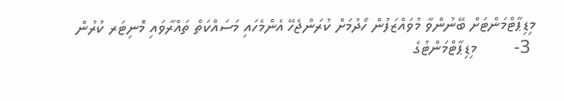މިޑިޕާޓްމަންޓަށް ބޭނުންވާ މުވައްޒަފުން ހޯދުމަށް ކުރަންޖެހޭ އެންމެހައި މަސައްކަތް ތައްރާވައި މޮނިޓަރ ކުރުން
 3-        މިޑިޕާޓްމަންޓުގެ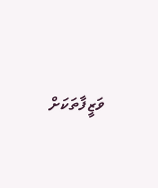ވަޒީފާތަކަށް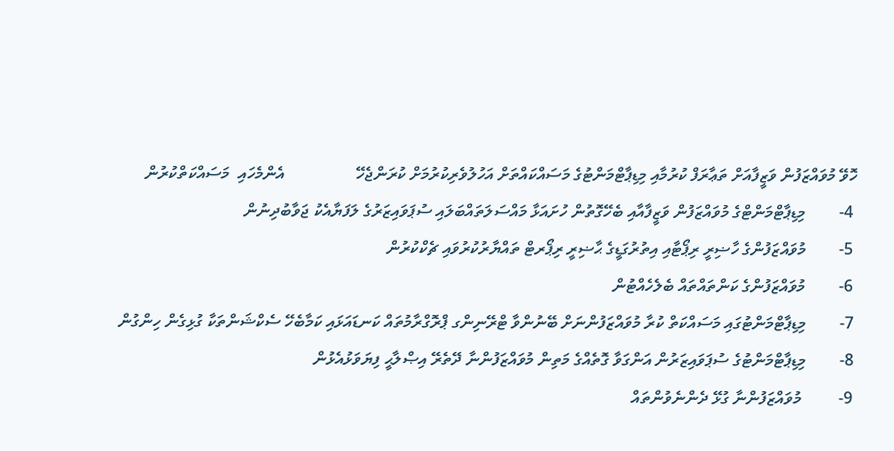ހޮވޭ މުވައްޒަފުން ވަޒީފާއަށް ތަޢާރަފް ކުރުމާއި މިޑިޕާޓްމަންޓުގެ މަސައްކައްތަށް އަހުލުވެރިކުރުމަށް ކުރަންޖެހޭ                 އެންމެހައި  މަސައްކަތްކުރުން
 4-        މިޑިޕާޓްމަންޓްގެ މުވައްޒަފުން ވަޒީފާއާއި ބެހޭގޮތުން ހުށައަޅާ މައްސަލަތައްބަލައި ސުޕަވައިޒަރުގެ ލަފަޔާއެކު ޖަވާބުދިނުން
 5-        މުވައްޒަފުންގެ ހާޟިރީ ރިޕޯޓާއި އިތުރުގަޑީގެ ޙާޟިރީ ރިޕޯރޓް ތައްޔާރުކުރުވައި ޗެކްކުރުން
 6-        މުވައްޒަފުންގެ ކަންތައްތައް ބެލެހެއްޓުން
 7-        މިޑިޕާޓްމަންޓުގައި މަސައްކަތް ކުރާ މުވައްޒަފުންނަށް ބޭނުންވާ ޓްރޭނިންގ ޕްރޮގްރާމުތައް ކަނޑައަޅައި ކަމާބެހޭ ސެކްޝަންތަކާ ގުޅިގެން ހިންގުން
 8-        މިޑިޕާޓްމަންޓުގެ ސުޕަވައިޒަރުން އަންގަވާ ގޮތެއްގެ މަތިން މުވައްޒަފުންނާ ދޭތެރޭ އިޞްލާޙީ ފިޔަވަޅުއެޅުން
 9-         މުވައްޒަފުންނާ ގުޅޭ ދެންނެވުންތައް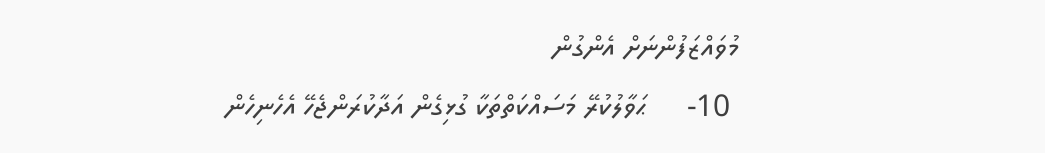މުވައްޒަފުންނަށް އެންގުން
 10-     ޙަވާލުކުރޭ މަސައްކަތްތަކާ ގުޅިގެން އަދާކުރަންޖެހޭ އެހެނިހެން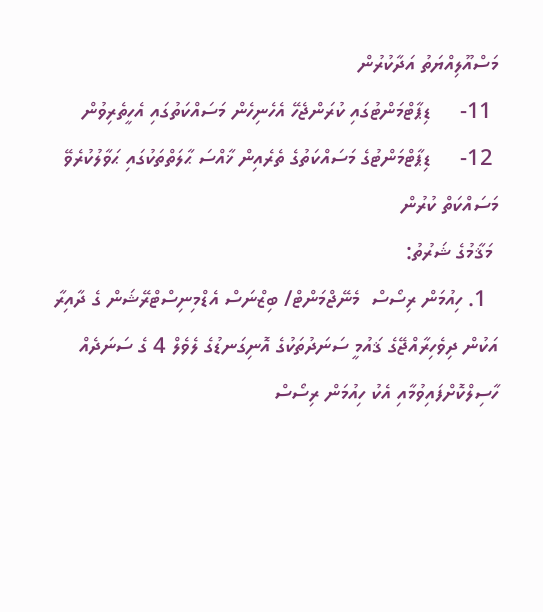މަސްއޫލިއްޔަތު އަދާކުރުން
 11-     ޑިޕާޓްމަންޓުގައި ކުރަންޖެހޭ އެހެނިހެން މަސައްކަތުގައި އެހީތެރިވުން
 12-     ޑިޕާޓްމަންޓުގެ މަސައްކަތުގެ ތެރެއިން ޚާއްސަ ޙާލަތްތަކުގައި ޙަވާލުކުރެވޭ މަސައްކަތް ކުރުން
 މަޤާމުގެ ޝަރުތު:
  1. ހިއުމަން ރިސޯސް  މެނޭޖްމަންޓް/ ބިޒްނަސް އެޑްމިނިސްޓްރޭޝަން ގެ ދާއިރާ އަކުން ދިވެހިރާއްޖޭގެ ޤައުމީ ސަނަދުތަކުގެ އޮނިގަނޑުގެ ލެވެލް 4 ގެ ސަނަދެއް ހާސިލްކޮށްފައިވުމާއި އެކު ހިއުމަން ރިސޯސް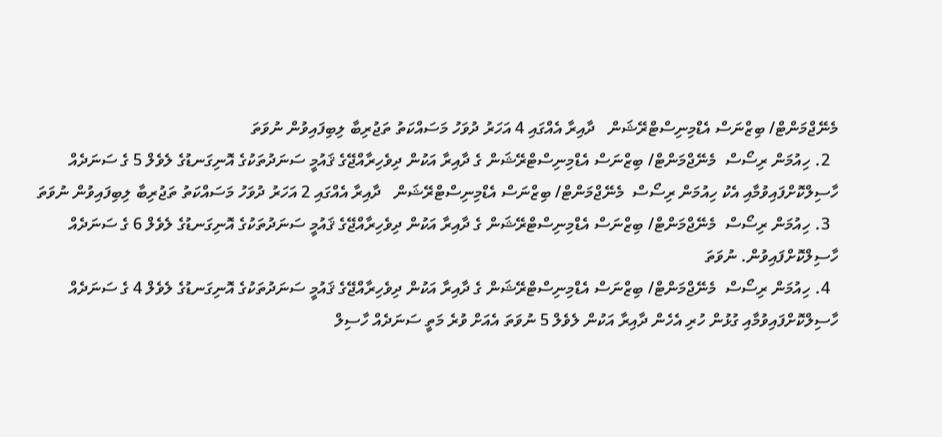މެނޭޖްމަންޓް/ ބިޒްނަސް އެޑްމިނިސްޓްރޭޝަން   ދާއިރާ އެއްގައި 4 އަހަރު ދުވަހު މަސައްކަތު ތަޖުރިބާ ލިބިފައިވުން ނުވަތަ
  2. ހިއުމަން ރިސޯސް  މެނޭޖްމަންޓް/ ބިޒްނަސް އެޑްމިނިސްޓްރޭޝަން ގެ ދާއިރާ އަކުން ދިވެހިރާއްޖޭގެ ޤައުމީ ސަނަދުތަކުގެ އޮނިގަނޑުގެ ލެވެލް 5 ގެ ސަނަދެއް ހާސިލްކޮށްފައިވުމާއި އެކު ހިއުމަން ރިސޯސް  މެނޭޖްމަންޓް/ ބިޒްނަސް އެޑްމިނިސްޓްރޭޝަން   ދާއިރާ އެއްގައި 2 އަހަރު ދުވަހު މަސައްކަތު ތަޖުރިބާ ލިބިފައިވުން ނުވަތަ
  3. ހިއުމަން ރިސޯސް  މެނޭޖްމަންޓް/ ބިޒްނަސް އެޑްމިނިސްޓްރޭޝަން ގެ ދާއިރާ އަކުން ދިވެހިރާއްޖޭގެ ޤައުމީ ސަނަދުތަކުގެ އޮނިގަނޑުގެ ލެވެލް 6 ގެ ސަނަދެއް ހާސިލްކޮށްފައިވުން. ނުވަތަ
  4. ހިއުމަން ރިސޯސް  މެނޭޖްމަންޓް/ ބިޒްނަސް އެޑްމިނިސްޓްރޭޝަން ގެ ދާއިރާ އަކުން ދިވެހިރާއްޖޭގެ ޤައުމީ ސަނަދުތަކުގެ އޮނިގަނޑުގެ ލެވެލް 4 ގެ ސަނަދެއް ހާސިލްކޮށްފައިވުމާއި ގުޅުން ހުރި އެހެން ދާއިރާ އަކުން ލެވެލް 5 ނުވަތަ އެއަށް ވުރެ މަތީ ސަނަދެއް ހާސިލް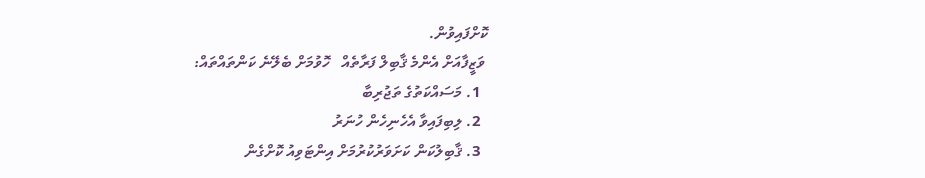ކޮށްފައިވުން.
 ވަޒީފާއަށް އެންމެ ޤާބިލް ފަރާތެއް   ހޮވުމަށް ބެލޭނެ ކަންތައްތައް:
  1. މަސައްކަތުގެ ތަޖުރިބާ
  2. ލިބިފައިވާ އެހެނިހެން ހުނަރު
  3. ޤާބިލުކަން ކަށަވަރުކުރުމަށް އިންޓަވިއު ކޮށްގެން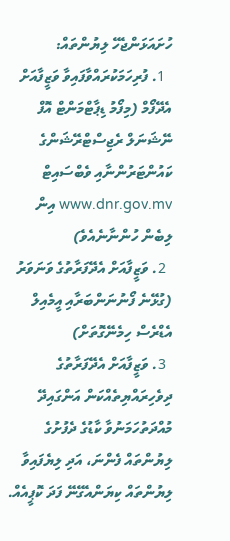ހުށައަޅަންޖެހޭ ލިޔުންތައް:
  1. ފުރިހަމަކުރައްވާފައިވާ ވަޒީފާއަށް އެދޭފޯމް (މިފޯމު ޑިޕާޓްމަންޓް އޮފް ނޭޝަނަލް ރެޖިސްޓްރޭޝަންގެ ކައުންޓަރުންނާއި ވެބްސައިޓް www.dnr.gov.mv އިން ލިބެން ހުންނާނެއެވެ)
  2. ވަޒީފާއަށް އެދޭފަރާތުގެ ވަނަވަރު (ގުޅޭނެ ފޯނުނަންބަރާއި އީމެއިލް އެޑްރެސް ހިމެނޭގޮތަށް)
  3. ވަޒީފާއަށް އެދޭފަރާތުގެ ދިވެހިރައްޔިތެއްކަން އަންގައިދޭ މުއްދަތުހަމަނުވާ ކާޑުގެ ދެފުށުގެ ލިޔުންތައް ފެންނަ، އަދި ލިޔެފައިވާ ލިޔުންތައް ކިޔަންއެގޭނޭ ފަދަ ކޮޕީއެއް.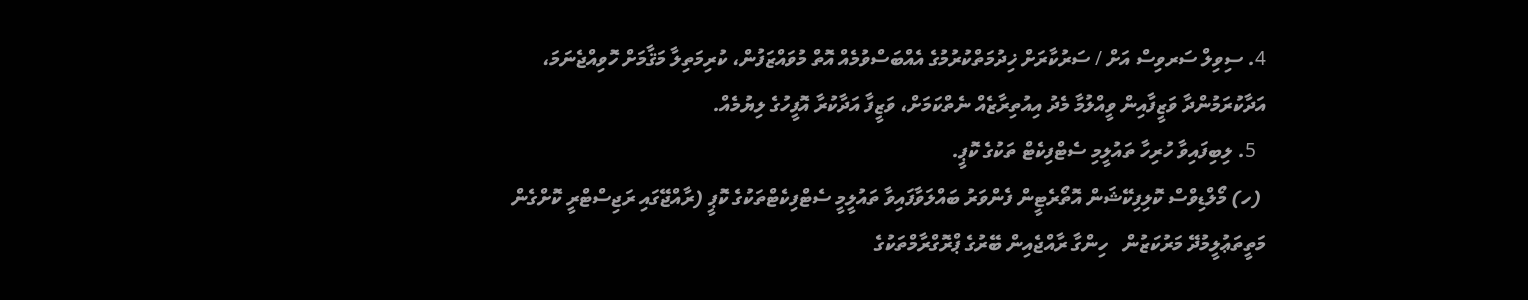4. ސިވިލް ސަރވިސް އަށް / ސަރުކާރަށް ޚިދުމަތްކުރުމުގެ އެއްބަސްވުމެއް އޮތް މުވައްޒަފުން، ކުރިމަތިލާ މަޤާމަށް ހޮވިއްޖެނަމަ، އަދާކުރަމުންދާ ވަޒީފާއިން ވީއްލުމާ މެދު އިއުތިރާޒެއް ނެތްކަމަށް، ވަޒީފާ އަދާކުރާ އޮފީހުގެ ލިޔުމެއް.
  5. ލިބިފައިވާ ހުރިހާ ތައުލީމި ސެޓްފިކެޓް ތަކުގެ ކޮޕީ.
 (ހ) މޯލްޑިވްސް ކޮލިފިކޭޝަން އޮތޯރެޓީން ފެންވަރު ބައްލަވާފައިވާ ތައުލީމީ ސެޓްފިކެޓްތަކުގެ ކޮޕީ (ރާއްޖޭގައި ރަޖިސްޓްރީ ކޮށްގެން މަތީތަޢުލީމުދޭ މަރުކަޒުން   ހިންގާ ރާއްޖެއިން ބޭރުގެ ޕްރޮގްރާމްތަކުގެ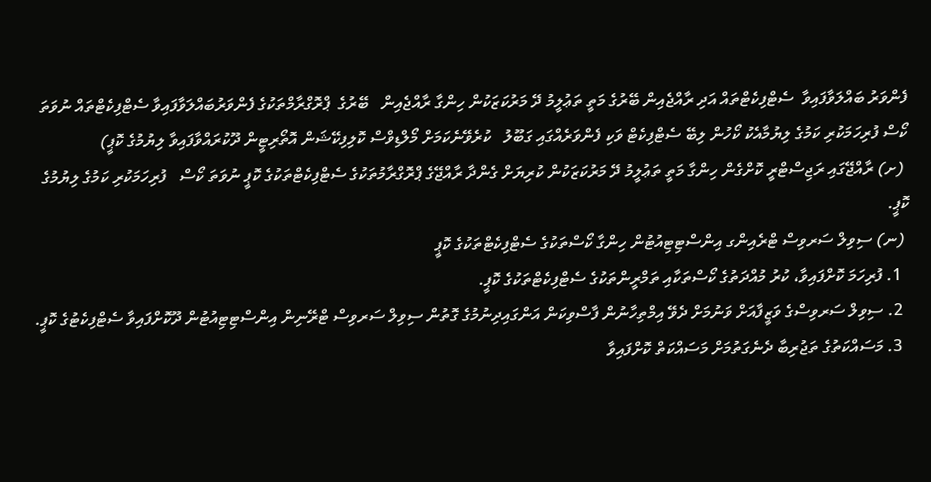ފެންވަރު ބައްލަވާފައިވާ  ސެޓްފިކެޓްތައް އަދި ރާއްޖެއިން ބޭރުގެ މަތީ ތަޢުލީމު ދޭ މަރުކަޒަކުން ހިންގާ ރާއްޖެއިން   ބޭރުގެ  ޕްރޮގްރާމްތަކުގެ ފެންވަރުބައްލަވާފައިވާ ސެޓްފިކެޓްތައް ނުވަތަ ކޯސް ފުރިހަމަކުރި ކަމުގެ ލިޔުމާއެކު ކޯހުން ލިބޭ ސެޓްފިކެޓް ވަކި ފެންވަރެއްގައި ގަބޫލު   ކުރެވޭނެކަމަށް މޯލްޑިވްސް ކޮލިފިކޭޝަން އޮތޯރިޓީން ދޫކުރައްވާފައިވާ ލިޔުމުގެ ކޮޕީ)
 (ށ) ރާއްޖޭގައި ރަޖިސްޓްރީ ކޮށްގެން ހިންގާ މަތީ ތަޢުލީމު ދޭ މަރުކަޒަކުން ކުރިޔަށް ގެންދާ ރާއްޖޭގެ ޕްރޮގްރާމުތަކުގެ ސެޓްފިކެޓްތަކުގެ ކޮޕީ ނުވަތަ ކޯސް   ފުރިހަމަކުރި ކަމުގެ ލިޔުމުގެ ކޮޕީ.
 (ނ) ސިވިލް ސަރވިސް ޓްރެއިންގ އިންސްޓިޓިއުޓުން ހިންގާ ކޯސްތަކުގެ ސެޓްފިކެޓްތަކުގެ ކޮޕީ
  1. ފުރިހަމަ ކޮށްފައިވާ، ކުރު މުއްދަތުގެ ކޯސްތަކާއި ތަމްރީންތަކުގެ ސެޓްފިކެޓްތަކުގެ ކޮޕީ.
  2. ސިވިލް ސަރވިސްގެ ވަޒީފާއަށް ވަނުމަށް ދެވޭ އިމްތިހާނުން ފާސްވިކަން އަންގައިދިނުމުގެ ގޮތުން ސިވިލް ސަރވިސް ޓްރޭނިން އިންސްޓިޓިއުޓުން ދޫކޮށްފައިވާ ސެޓްފިކެޓުގެ ކޮޕީ.
  3. މަސައްކަތުގެ ތަޖުރިބާ ދެނެގަތުމަށް މަސައްކަތް ކޮށްފައިވާ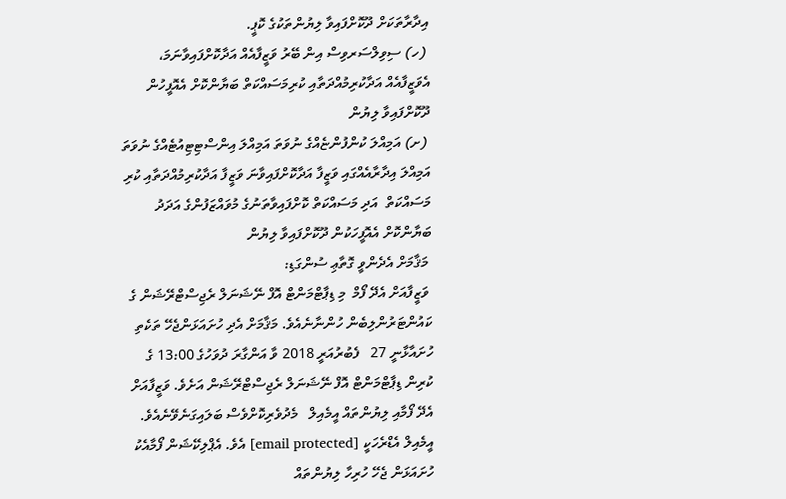އިދާރާތަކަށް ދޫކޮށްފައިވާ ލިޔުންތަކުގެ ކޮޕީ.
 (ހ) ސިވިލްސަރވިސް އިން ބޭރު ވަޒީފާއެއް އަދާކޮށްފައިވާނަމަ، އެވަޒީފާއެއް އަދާކުރިމުއްދަތާއި ކުރިމަސައްކަތް ބަޔާންކޮށް އެއޮފީހުން ދޫކޮށްފައިވާ ލިޔުން
 (ށ) އަމިއްލަ ކުންފުންޏެއްގެ ނުވަތަ އަމިއްލަ އިންސްޓިޓިއުޓެއްގެ ނުވަތަ އަމިއްލަ އިދާރާއެއްގައި ވަޒީފާ އަދާކޮށްފައިވާނަ ވަޒީފާ އަދާކުރިމުއްދަތާއި ކުރި   މަސައްކަތް  އަދި މަސައްކަތް ކޮށްފައިވާތަނުގެ މުވައްޒަފުންގެ އަދަދު ބަޔާންކޮށް އެއޮފީހަކުން ދޫކޮށްފައިވާ ލިޔުން
 މަޤާމަށް އެދެންވީ ގޮތާޢި ސުންގަޑި:
 ވަޒީފާއަށް އެދޭ ފޯމް  މި ޑިޕާޓްމަންޓް އޮފް ނޭޝަނަލް ރެޖިސްޓްރޭޝަން ގެ ކައުންޓަރުންލިބެން ހުންނާނެއެވެ. މަޤާމަށް އެދި ހުށައަޅަންޖެހޭ ތަކެތި ހުށައާޅާނީ 27   ފެބުރުއަރީ 2018 ވާ އަންގާރަ ދުވަހުގެ 13:00 ގެ ކުރިން ޑިޕާޓްމަންޓް އޮފް ނޭޝަނަލް ރެޖިސްޓްރޭޝަން އަށެވެ. ވަޒީފާއަށް އެދޭ ފޯމާއި ލިޔުންތައް އީމެއިލް   މެދުވެރިކޮށްވެސް ބަލައިގަނެވޭނެއެވެ. އީމެއިލް އެޑްރެހަކީ [email protected] އެވެ. އެޕްލިކޭޝަން ފޯމާއެކު ހުށައަޅަން ޖެހޭ ހުރިހާ ލިޔުންތައް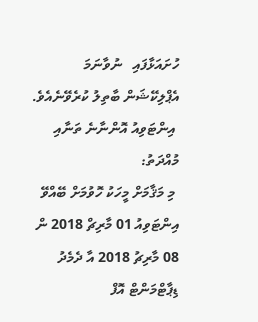ހުށައަޅާފައި   ނުވާނަމަ އެޕްލިކޭޝަން ބާތިލު ކުރެވޭނެއެވެ.
 އިންޓަވިއު އޮންނާނެ ތަނާއި މުއްދަތު:
 މި މަޤާމަށް މީހަކު ހޮވުމަށް ބޭއްވޭ އިންޓަވިއު 01 މާރިޗް 2018 ން 08 މާރިޗު 2018 އާ ދެމެދު ޑިޕާޓްމަންޓް އޮފް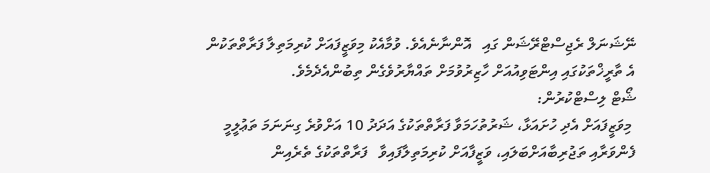ނޭޝަނަލް ރެޖިސްޓްރޭޝަން ގައި   އޮންނާނެއެވެ. ވުމާއެކު މިވަޒީފައަށް ކުރިމަތިލާ ފަރާތްތަކުން އެ ތާރީޚްތަކުގައި އިންޓަވިއުއަށް ހާޒިރުވުމަށް ތައްޔާރުވެގެން ތިބުންއެދެމެވެ.
ޝޯޓް ލިސްޓްކުރުން:
 މިވަޒީފައަށް އެދި ހުށައަޅާ، ޝަރުތުހަމަވާ ފަރާތްތަކުގެ އަދަދު 10 އަށްވުރެ ގިނަނަމަ ތަޢުލީމީ ފެންވަރާއި ތަޖުރިބާއަށްބަލައި، ވަޒީފާއަށް ކުރިމަތިލާފައިވާ   ފަރާތްތަކުގެ ތެރެއިން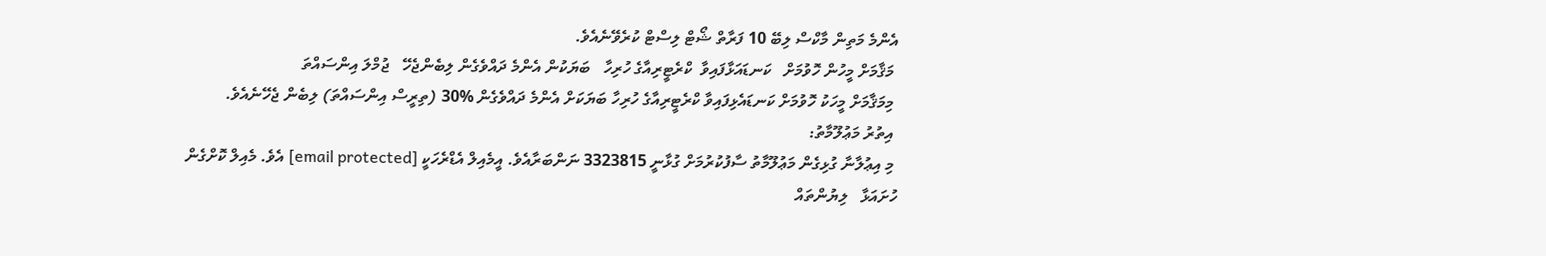އެންމެ މަތިން މާކްސް ލިބޭ 10 ފަރާތް ޝޯޓް ލިސްޓް ކުރެވޭނެއެވެ.
 މަޤާމަށް މީހުން ހޮވުމަށް   ކަނޑައަޅާފައިވާ  ކްރެޓީރިއާގެ ހުރިހާ   ބަޔަކުން އެންމެ ދައްވެގެން ލިބެންޖެހޭ   ޖުމްލަ އިންސައްތަ
 މިމަޤާމަށް މީހަކު ހޮވުމަށް ކަނޑައެޅިފައިވާ ކްރެޓީރިއާގެ ހުރިހާ ބަޔަކަށް އެންމެ ދައްވެގެން %30 (ތިރީސް އިންސައްތަ) ލިބެން ޖެހޭނެއެވެ.
 އިތުރު މަޢުލޫމާތު:
 މި އިޢުލާނާ ގުޅިގެން މަޢުލޫމާތު ސާފުކުރުމަށް ގުޅާނީ 3323815 ނަންބަރާއެވެ. އީމެއިލް އެޑްރެހަކީ [email protected] އެވެ. މެއިލް ކޮށްގެން ހުށައަޅާ   ލިޔުންތައް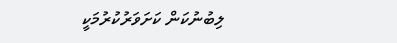ލިބުނުކަން ކަށަވަރުކުރުމަކީ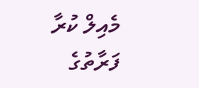މެއިލް ކުރާ ފަރާތުގެ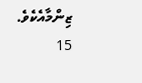ޒިންމާއެކެވެ.
15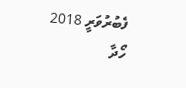ފެބުރުވަރީ 2018
ހޯދާ